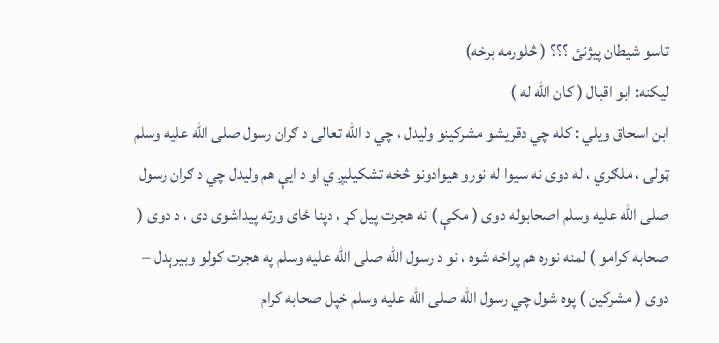تاسو شیطان پیژنئ ؟؟؟ ( څلورمه برخه)
لیکنه: ابو اقبال ( کان الله له )
ابن اسحاق ویلي : کله چي دقریشو مشرکینو ولیدل ، چي د الله تعالی د ګران رسول صلی الله علیه وسلم ټولۍ ، ملګري ، له دوی نه سیوا له نورو هیوادونو څخه تشکیليږ ي او د ایې هم ولیدل چي د ګران رسول صلی الله علیه وسلم اصحابوله دوی ( مکې ) نه هجرت پيل کړ ، دپنا ځای ورته پیداشوی دی ، د دوی ( صحابه کرامو ) لمنه نوره هم پراخه شوه ، نو د رسول الله صلی الله علیه وسلم په هجرت کولو وبيرېدل – دوی ( مشرکین ) پوه شول چي رسول الله صلی الله علیه وسلم خپل صحابه کرام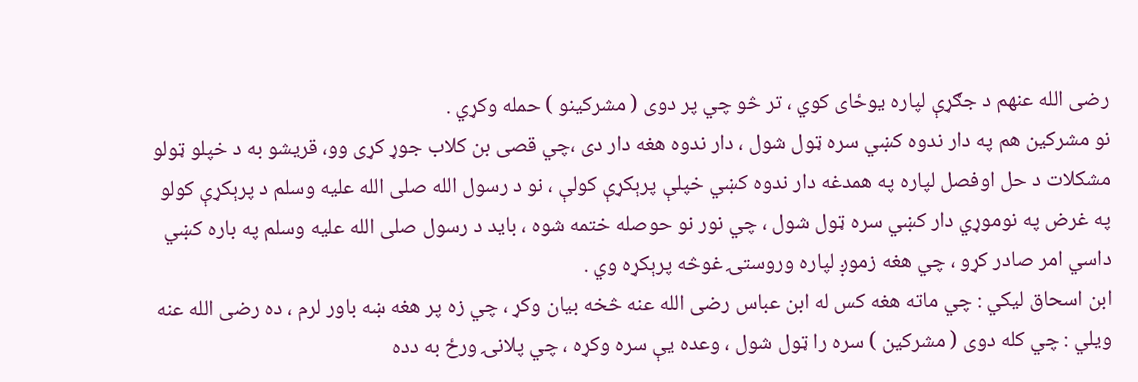رضی الله عنهم د جګړې لپاره یوځای کوي ، تر څو چي پر دوی ( مشرکینو ) حمله وکړي .
نو مشرکین هم په دار ندوه کښي سره ټول شول ، دار ندوه هغه دار دی ،چي قصی بن کلاب جوړ کړی وو، قریشو به د خپلو ټولو مشکلات د حل اوفصل لپاره په همدغه دار ندوه کښي خپلې پرېکړې کولې ، نو د رسول الله صلی الله علیه وسلم د پرېکړې کولو په غرض په نوموړي دار کښي سره ټول شول ، چي نور نو حوصله ختمه شوه ، باید د رسول صلی الله علیه وسلم په باره کښي داسي امر صادر کړو ، چي هغه زموږ لپاره وروستۍ غوڅه پرېکړه وي .
ابن اسحاق لیکي : چي ماته هغه کس له ابن عباس رضی الله عنه څخه بیان وکړ ، چي زه پر هغه ښه باور لرم ، ده رضی الله عنه ویلي : چي کله دوی ( مشرکین ) سره را ټول شول ، وعده یې سره وکړه ، چي پلانۍ ورځ به دده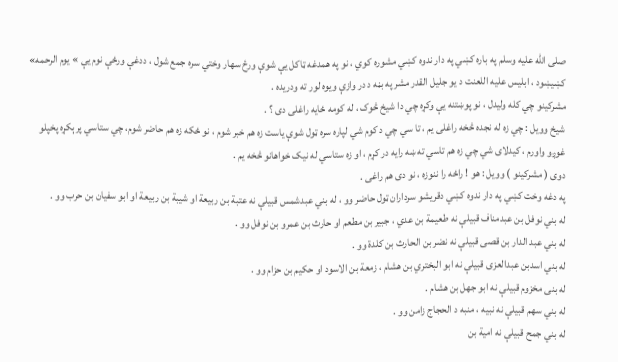صلی الله علیه وسلم په باره کښي په دار ندوه کښي مشوره کوي ، نو په همدغه ټاکل یې شوې ورځ سهار وختي سره جمع شول ، ددغې ورځې نوم یې » یوم الرحمه» کښيښود ، ابلیس علیه اللعنت د یو جلیل القدر مشر په بڼه د در وازې ویوه لور ته ودریده .
مشرکینو چي کله ولیدل ، نو پوښتنه یې وکړه چي دا شیخ څوک ، له کومه ځایه راغلی دی ؟ .
شیخ وویل : چي زه له نجده څخه راغلی یم ، تا سي چي د کوم شي لپاره سره ټول شوې یاست زه هم خبر شوم ، نو ځکه زه هم حاضر شوم، چي ستاسي پرېکړه پخپلو غوږو واورم ، کیدلای شي چي زه هم تاسي ته ښه رایه در کړم ، او زه ستاسي له نيک خواهانو څخه يم .
دوی ( مشرکینو ) وویل : هو ! راځه را ننوزه ، نو دی هم راغی .
په دغه وخت کښي په دار ندوه کښي دقریشو سرداران ټول حاضر وو ، له بني عبدشمس قبیلې نه عتبة بن ربیعة او شيبة بن ربیعة او ابو سفیان بن حرب وو .
له بني نوفل بن عبدمناف قبیلې نه طعیمة بن عدي ، جبیر بن مطعم او حارث بن عمرو بن نوفل وو .
له بني عبد الدار بن قصی قبیلې نه نضر بن الحارث بن کلدة وو .
له بني اسدبن عبدالعزی قبیلې نه ابو البختري بن هشام ، زمعة بن الاسود او حکیم بن حزام وو .
له بنی مخزوم قبیلې نه ابو جهل بن هشام .
له بني سهم قبیلې نه نبیه ، منبه د الحجاج زامن وو .
له بني جمح قبیلې نه امیة بن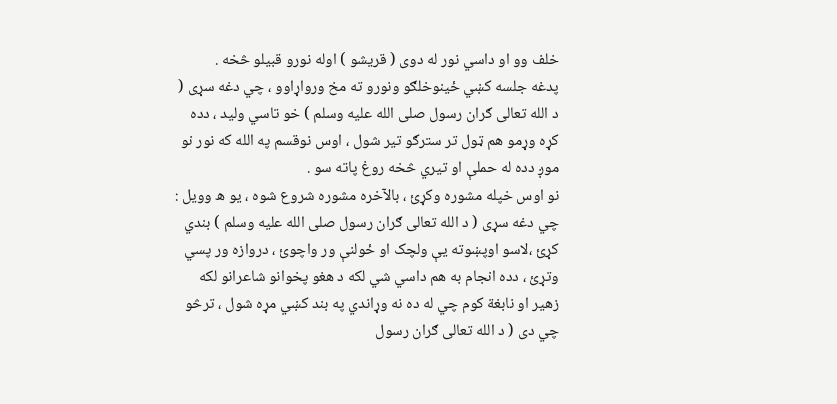خلف وو او داسي نور له دوی ( قريشو ) اوله نورو قبیلو څخه .
پدغه جلسه کښي ځینوخلګو ونورو ته مخ ورواړاوو ، چي دغه سړی ( د الله تعالی ګران رسول صلی الله علیه وسلم ) خو تاسي ولید ، دده کړه وړمو هم ټول تر سترګو تیر شول ، اوس نوقسم په الله که نور نو موږ دده له حملې او تیري څخه روغ پاته سو .
نو اوس خپله مشوره وکړئ ، بالآخره مشوره شروع شوه ، یو ه وویل : چي دغه سړی ( د الله تعالی ګران رسول صلی الله علیه وسلم ) بندي کړئ ،لاسو اوپښوته یې ولچک او ځولنې ور واچوئ ، دروازه ور پسي وتړئ ، دده انجام به هم داسي شي لکه د هغو پخوانو شاعرانو لکه زهیر او نابغة کوم چي له ده نه وړاندي په بند کښي مړه شول ، ترڅو چي دی ( د الله تعالی ګران رسول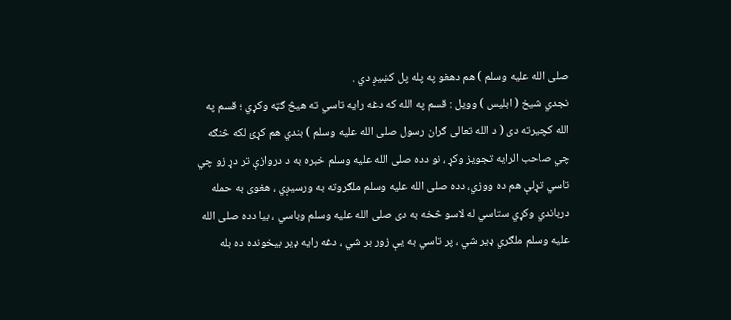صلی الله علیه وسلم ) هم دهغو په پله پل کښيږ دي .
نجدي شیخ ( ابلیس ) وویل : قسم په الله که دغه رایه تاسي ته هیڅ ګټه وکړي ؛ قسم په الله کچیرته دی ( د الله تعالی ګران رسول صلی الله علیه وسلم ) بندي هم کړئ لکه څنګه چي صاحب الرایه تجویز وکړ ، نو دده صلی الله علیه وسلم خبره به د دروازې تر دړ زو چي تاسي تړلې هم ده ووزي، دده صلی الله علیه وسلم ملګروته به ورسیږي ، هغوی به حمله درباندي وکړي ستاسي له لاسو څخه به دی صلی الله علیه وسلم وباسي ، بیا دده صلی الله علیه وسلم ملګري ډیر شي ، پر تاسي به یې زور بر شي ، دغه رایه ډیر بیخونده ده بله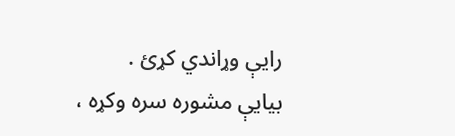رایې وړاندي کړئ .
بيايې مشوره سره وکړه ،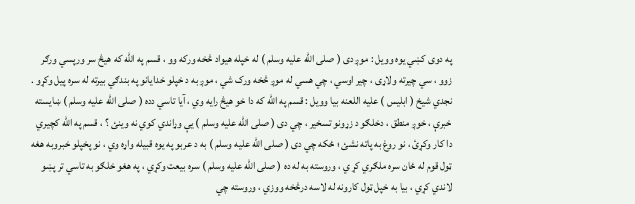په دوی کښي یوه وویل : موږ دی ( صلی الله علیه وسلم ) له خپله هیواد څخه ورکه وو ، قسم په الله که هیڅ سر ورپسي ورګر زوو ، سي چیرته ولاړی ، چیر اوسي ، چي هسي له موږ څخه ورک شي ، موږ به د خپلو خدایانو په بندګي بیرته له سره پیل وکړو .
نجدي شیخ ( ابلیس ) علیه اللعنه بیا وویل : قسم په الله که دا خو هیڅ رایه وي ، آیا تاسي دده ( صلی الله علیه وسلم ) ښایسته خبرې ، خوږ منطق ، دخلګو د زړونو تسخیر ، چي دی ( صلی الله علیه وسلم ) یې وړاندي کوي نه وینئ ؟ ، قسم په الله کچیري دا کار وکړئ ، نو روغ به پاته نشئ ؛ ځکه چي دی ( صلی الله علیه وسلم ) به د عربو په یوه قبیله واړه وي ، نو پخپلو خبروبه هغه ټول قوم له ځان سره ملګري کړ ي ، وروسته به له ده ( صلی الله علیه وسلم ) سره بیعت وکړي ، په هغو خلګو به تاسي تر پښو لاندي کړي ، بیا به خپل ټول کارونه له لاسه درڅخه ووزي ، وروسته چي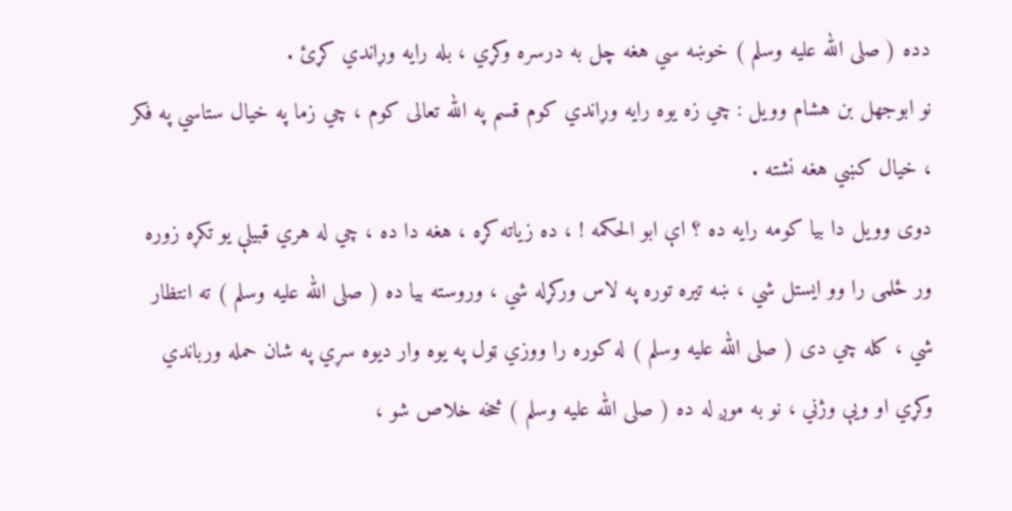دده ( صلی الله علیه وسلم ) خوښه سي هغه چل به درسره وکړي ، بله رایه وړاندي کړئ .
نو ابوجهل بن هشام وویل : چي زه یوه رایه وړاندي کوم قسم په الله تعالی کوم ، چي زما په خیال ستاسي په فکر ، خیال کښي هغه نشته .
دوی وویل دا بیا کومه رایه ده ؟ اې ابو الحکمه ! ، ده زیاته کړه ، هغه دا ده ، چي له هري قبیلې یو تکړه زوره ور ځلمی را وو ایستل شي ، ښه تیره توره په لاس ورکړله شي ، وروسته بیا ده ( صلی الله علیه وسلم ) ته انتظار شي ، کله چي دی ( صلی الله علیه وسلم ) له کوره را ووزي ټول په یوه وار دیوه سړي په شان حمله ورباندي وکړي او ویې وژني ، نو به موږ له ده ( صلی الله علیه وسلم ) څخه خلاص شو ،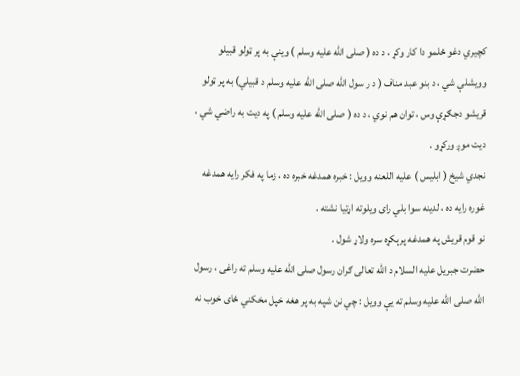کچیري دغو ځلمو دا کار وکړ ، د ده ( صلی الله علیه وسلم ) وینې به پر ټولو قبیلو وویشلې شي ، د بنو عبد مناف ( د ر سول الله صلی الله علیه وسلم د قبیلي) به پر ټولو قریشو دجګړې وس ، توان هم نوي ، د ده ( صلی الله علیه وسلم ) په دیت به راضي شي ، دیت موږ ورکړو .
نجدي شیخ ( ابلیس ) علیه اللعنه وویل : خبره همدغه خبره ده ، زما په فکر رایه همدغه غوره رایه ده ، لدینه سوا بلي رای ویلوته اړتیا نشته .
نو قوم قریش په همدغه پرېکړه سره ولاړ شول .
حضرت جبریل علیه السلام د الله تعالی ګران رسول صلی الله علیه وسلم ته راغی ، رسول الله صلی الله علیه وسلم ته یې وویل : چي نن شپه به پر هغه خپل مخکني ځای خوب نه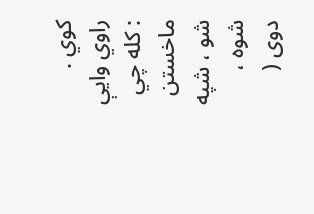کوي .
راوي وایې : کله چي ماخستن شو ، شپه شوه ، دوی (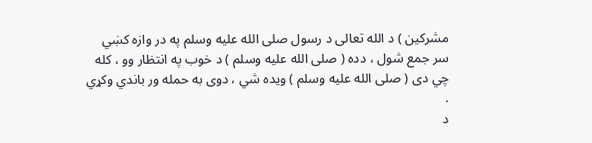مشرکین ) د الله تعالی د رسول صلی الله علیه وسلم په در وازه کښي سر جمع شول ، دده ( صلی الله علیه وسلم ) د خوب په انتظار وو ، کله چي دی ( صلی الله علیه وسلم ) ویده شي ، دوی به حمله ور باندي وکړي .
د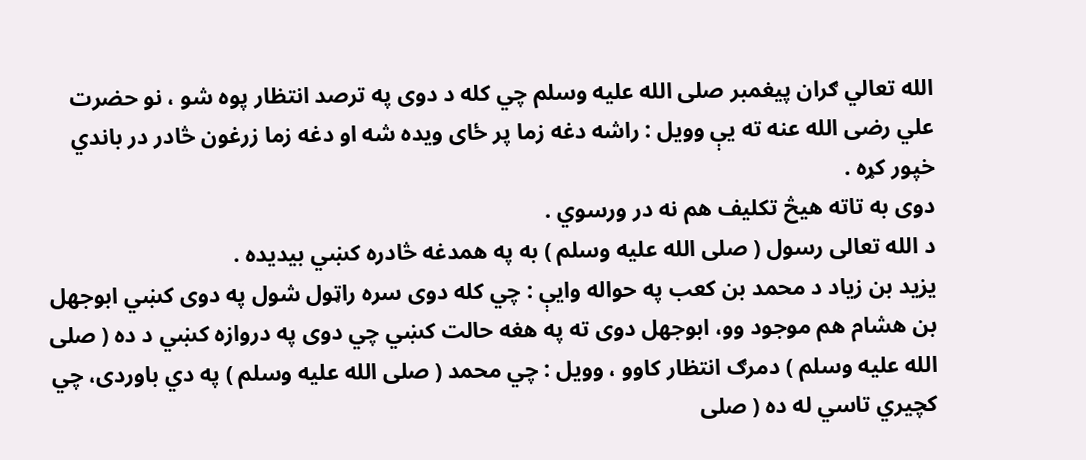الله تعالي ګران پیغمبر صلی الله علیه وسلم چي کله د دوی په ترصد انتظار پوه شو ، نو حضرت علي رضی الله عنه ته یې وویل : راشه دغه زما پر ځای ویده شه او دغه زما زرغون څادر در باندي خپور کړه .
دوی به تاته هیڅ تکلیف هم نه در ورسوي .
د الله تعالی رسول ( صلی الله علیه وسلم ) به په همدغه څادره کښي بیدیده .
یزید بن زیاد د محمد بن کعب په حواله وایې : چي کله دوی سره راټول شول په دوی کښي ابوجهل بن هشام هم موجود وو، ابوجهل دوی ته په هغه حالت کښي چي دوی په دروازه کښي د ده ( صلی الله علیه وسلم ) دمرګ انتظار کاوو ، وویل : چي محمد ( صلی الله علیه وسلم ) په دي باوردی، چي کچیري تاسي له ده ( صلی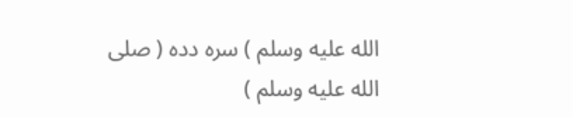الله علیه وسلم ) سره دده ( صلی الله علیه وسلم )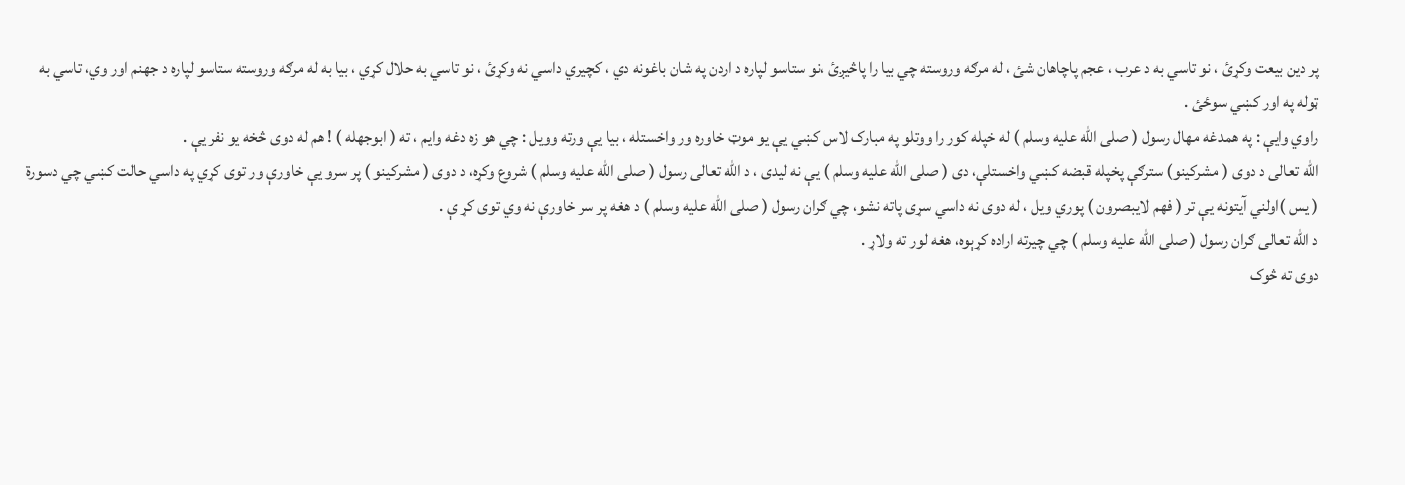پر دین بیعت وکړئ ، نو تاسي به د عرب ، عجم پاچاهان شئ ، له مرګه وروسته چي بیا را پاڅیږئ ،نو ستاسو لپاره د اردن په شان باغونه دي ، کچیري داسي نه وکړئ ، نو تاسي به حلال کړي ، بیا به له مرګه وروسته ستاسو لپاره د جهنم اور وي، تاسي به ټوله په اور کښي سوځئ .
راوي وایې : په همدغه مهال رسول ( صلی الله علیه وسلم ) له خپله کور را ووتلو په مبارک لاس کښي یې یو موټ خاوره ور واخستله ، بیا یې ورته وویل : چي هو زه دغه وایم ، ته ( ابوجهله ) ! هم له دوی څخه یو نفر یې .
الله تعالی د دوی ( مشرکینو) سترګې پخپله قبضه کښي واخستلې، دی ( صلی الله علیه وسلم ) یې نه لیدی ، د الله تعالی رسول ( صلی الله علیه وسلم ) شروع وکړه، د دوی ( مشرکینو ) پر سرو یې خاورې ور توی کړي په داسي حالت کښي چي دسورة ( یس )اولني آیتونه یې تر ( فهم لایبصرون ) پوري ویل ، له دوی نه داسي سړی پاته نشو، چي ګران رسول ( صلی الله علیه وسلم ) د هغه پر سر خاورې نه وي توی کړ ې .
د الله تعالی ګران رسول ( صلی الله علیه وسلم ) چي چیرته اراده کړېوه، هغه لور ته ولاړ .
دوی ته څوک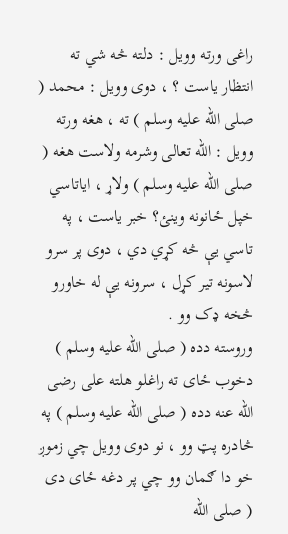راغی ورته وویل : دلته څه شي ته انتظار یاست ؟ ، دوی وویل : محمد ( صلی الله علیه وسلم ) ته ، هغه ورته وویل : الله تعالی وشرمه ولاست هغه ( صلی الله علیه وسلم ) ولاړ ، ایاتاسي خپل ځانونه وینئ؟ خبر یاست ، په تاسي یې څه کړي دي ، دوی پر سرو لاسونه تیر کړل ، سرونه یې له خاورو څخه ډک وو .
وروسته دده ( صلی الله علیه وسلم ) دخوب ځای ته راغلو هلته علی رضی الله عنه دده ( صلی الله علیه وسلم ) په څادره پټ وو ، نو دوی وویل چي زموږ خو دا ګمان وو چي پر دغه ځای دی ( صلی الله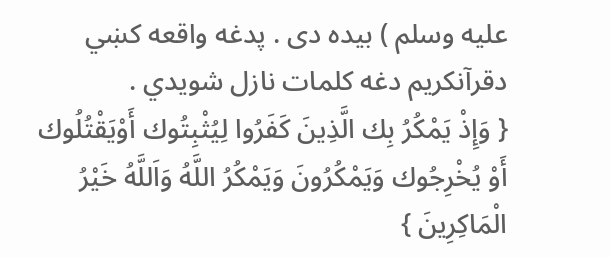علیه وسلم ) بیده دی . پدغه واقعه کښي دقرآنکریم دغه کلمات نازل شویدي .
{ وَإِذْ يَمْكُرُ بِك الَّذِينَ كَفَرُوا لِيُثْبِتُوك أَوْيَقْتُلُوك أَوْ يُخْرِجُوك وَيَمْكُرُونَ وَيَمْكُرُ اللَّهُ وَاَللَّهُ خَيْرُ الْمَاكِرِينَ }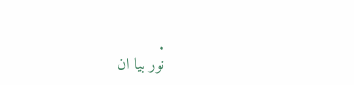.
نور بیا ان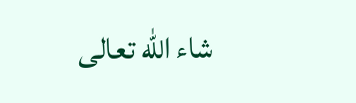شاء الله تعالی